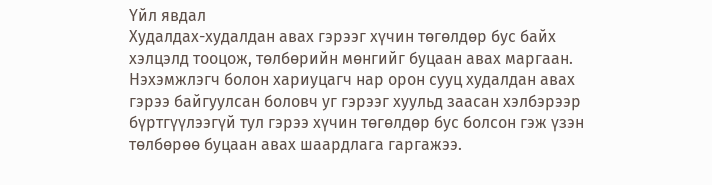Үйл явдал
Худалдах-худалдан авах гэрээг хүчин төгөлдөр бус байх хэлцэлд тооцож, төлбөрийн мөнгийг буцаан авах маргаан. Нэхэмжлэгч болон хариуцагч нар орон сууц худалдан авах гэрээ байгуулсан боловч уг гэрээг хуульд заасан хэлбэрээр бүртгүүлээгүй тул гэрээ хүчин төгөлдөр бус болсон гэж үзэн төлбөрөө буцаан авах шаардлага гаргажээ.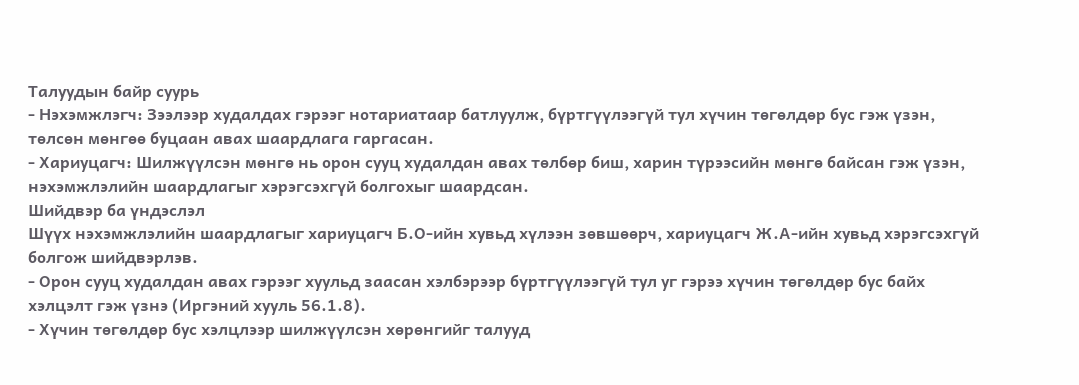Талуудын байр суурь
- Нэхэмжлэгч: Зээлээр худалдах гэрээг нотариатаар батлуулж, бүртгүүлээгүй тул хүчин төгөлдөр бус гэж үзэн, төлсөн мөнгөө буцаан авах шаардлага гаргасан.
- Хариуцагч: Шилжүүлсэн мөнгө нь орон сууц худалдан авах төлбөр биш, харин түрээсийн мөнгө байсан гэж үзэн, нэхэмжлэлийн шаардлагыг хэрэгсэхгүй болгохыг шаардсан.
Шийдвэр ба үндэслэл
Шүүх нэхэмжлэлийн шаардлагыг хариуцагч Б.О-ийн хувьд хүлээн зөвшөөрч, хариуцагч Ж.А-ийн хувьд хэрэгсэхгүй болгож шийдвэрлэв.
- Орон сууц худалдан авах гэрээг хуульд заасан хэлбэрээр бүртгүүлээгүй тул уг гэрээ хүчин төгөлдөр бус байх хэлцэлт гэж үзнэ (Иргэний хууль 56.1.8).
- Хүчин төгөлдөр бус хэлцлээр шилжүүлсэн хөрөнгийг талууд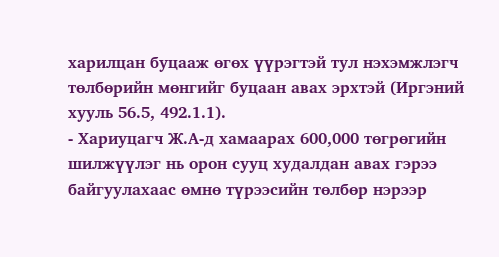харилцан буцааж өгөх үүрэгтэй тул нэхэмжлэгч төлбөрийн мөнгийг буцаан авах эрхтэй (Иргэний хууль 56.5, 492.1.1).
- Хариуцагч Ж.А-д хамаарах 600,000 төгрөгийн шилжүүлэг нь орон сууц худалдан авах гэрээ байгуулахаас өмнө түрээсийн төлбөр нэрээр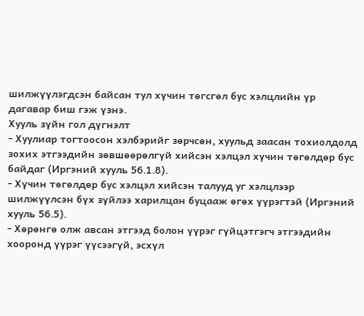шилжүүлэгдсэн байсан тул хүчин төгсгөл бус хэлцлийн үр дагавар биш гэж үзнэ.
Хууль зүйн гол дүгнэлт
- Хуулиар тогтоосон хэлбэрийг зөрчсөн, хуульд заасан тохиолдолд зохих этгээдийн зөвшөөрөлгүй хийсэн хэлцэл хүчин төгөлдөр бус байдаг (Иргэний хууль 56.1.8).
- Хүчин төгөлдөр бус хэлцэл хийсэн талууд уг хэлцлээр шилжүүлсэн бүх зүйлээ харилцан буцааж өгөх үүрэгтэй (Иргэний хууль 56.5).
- Хөрөнгө олж авсан этгээд болон үүрэг гүйцэтгэгч этгээдийн хооронд үүрэг үүсээгүй, эсхүл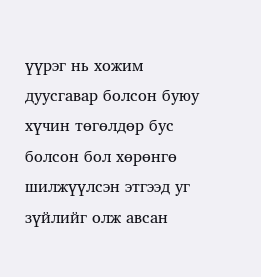үүрэг нь хожим дуусгавар болсон буюу хүчин төгөлдөр бус болсон бол хөрөнгө шилжүүлсэн этгээд уг зүйлийг олж авсан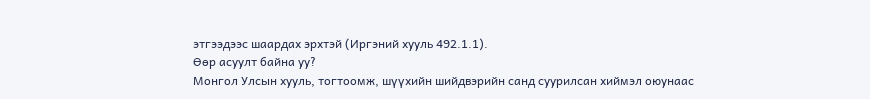этгээдээс шаардах эрхтэй (Иргэний хууль 492.1.1).
Өөр асуулт байна уу?
Монгол Улсын хууль, тогтоомж, шүүхийн шийдвэрийн санд суурилсан хиймэл оюунаас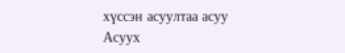хүссэн асуултаа асуу
Асуух